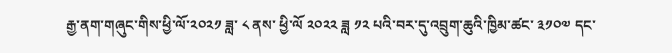རྒྱ་ནག་གཞུང་གིས་ཕྱི་ལོ་༢༠༢༡ ཟླ་ ༨ ནས་ ཕྱི་ལོ ༢༠༢༢ ཟླ ༡༢ པའི་བར་དུ་འབྲུག་ཆུའི་ཁྱིམ་ཚང་ ༣༡༠༧ དང་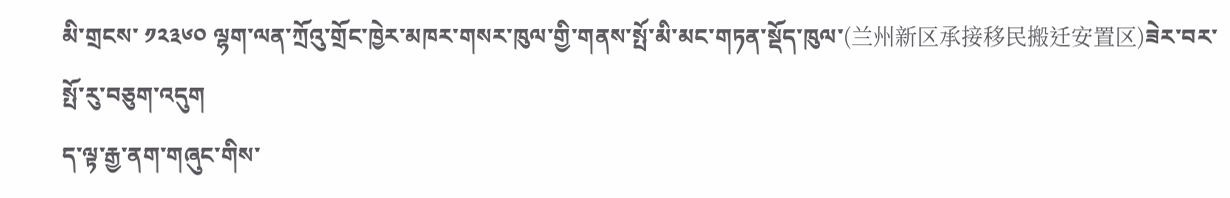མི་གྲངས་ ༡༢༣༦༠ ལྷག་ལན་ཀྲོའུ་གྲོང་ཁྱེར་མཁར་གསར་ཁུལ་གྱི་གནས་སྤོ་མི་མང་གཏན་སྡོད་ཁུལ་(兰州新区承接移民搬迁安置区)ཟེར་བར་སྤོ་རུ་བཅུག་འདུག
ད་ལྟ་རྒྱ་ནག་གཞུང་གིས་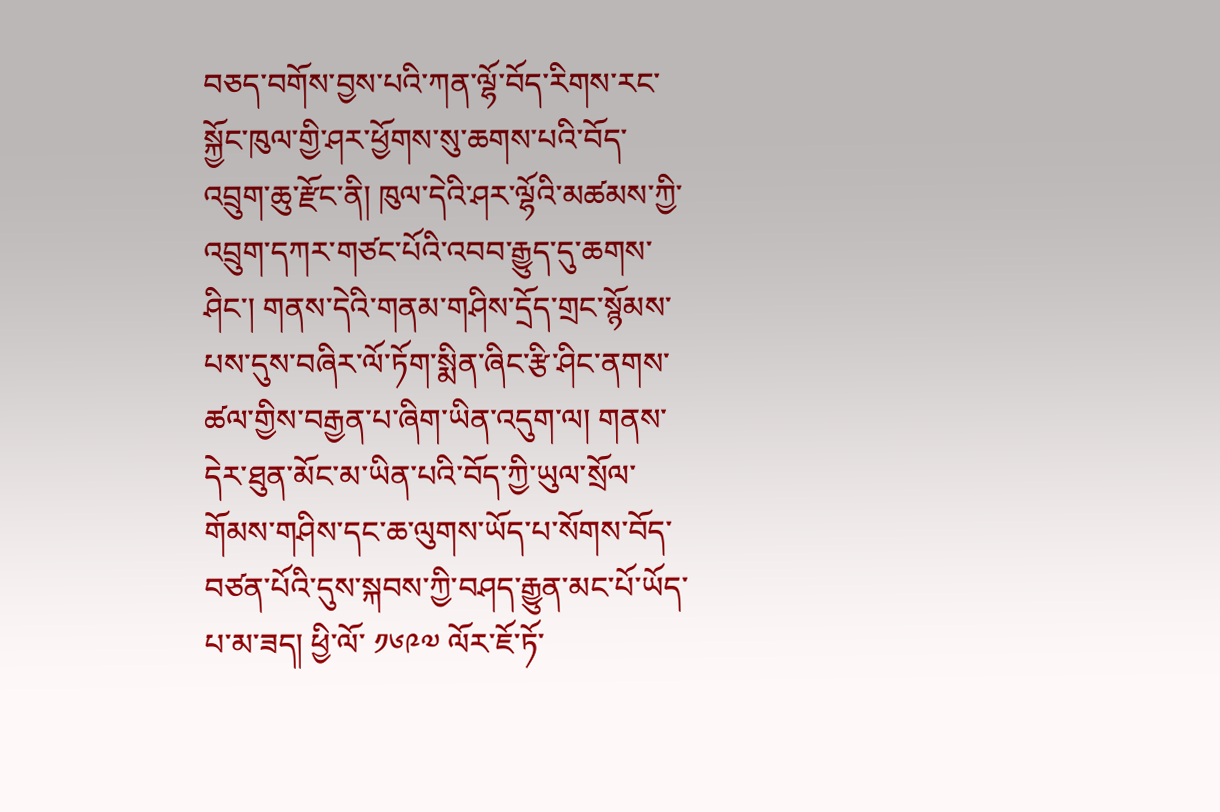བཅད་བགོས་བྱས་པའི་ཀན་ལྷོ་བོད་རིགས་རང་སྐྱོང་ཁུལ་གྱི་ཤར་ཕྱོགས་སུ་ཆགས་པའི་བོད་འབྲུག་ཆུ་རྫོང་ནི། ཁུལ་དེའི་ཤར་ལྷོའི་མཚམས་ཀྱི་འབྲུག་དཀར་གཙང་པོའི་འབབ་རྒྱུད་དུ་ཆགས་ཤིང་། གནས་དེའི་གནམ་གཤིས་དྲོད་གྲང་སྙོམས་པས་དུས་བཞིར་ལོ་ཏོག་སྨིན་ཞིང་རྩི་ཤིང་ནགས་ཚལ་གྱིས་བརྒྱན་པ་ཞིག་ཡིན་འདུག་ལ། གནས་དེར་ཐུན་མོང་མ་ཡིན་པའི་བོད་ཀྱི་ཡུལ་སྲོལ་གོམས་གཤིས་དང་ཆ་ལུགས་ཡོད་པ་སོགས་བོད་བཙན་པོའི་དུས་སྐབས་ཀྱི་བཤད་རྒྱུན་མང་པོ་ཡོད་པ་མ་ཟད། ཕྱི་ལོ་ ༡༦༩༧ ལོར་ཇོ་ཏོ་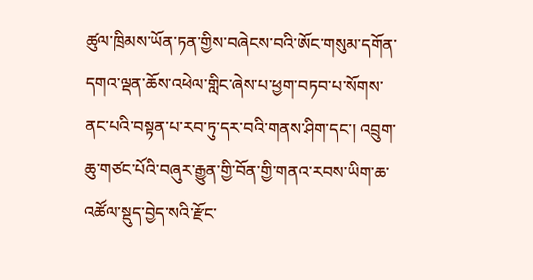ཚུལ་ཁྲིམས་ཡོན་ཏན་གྱིས་བཞེངས་བའི་ཨོང་གསུམ་དགོན་དགའ་ལྡན་ཆོས་འཕེལ་གླིང་ཞེས་པ་ཕྱག་བཏབ་པ་སོགས་ནང་པའི་བསྟན་པ་རབ་ཏུ་དར་བའི་གནས་ཤིག་དང་། འབྲུག་ཆུ་གཙང་པོའི་བཞུར་རྒྱུན་གྱི་བོན་གྱི་གནའ་རབས་ཡིག་ཆ་འཚོལ་སྡུད་བྱེད་སའི་རྫོང་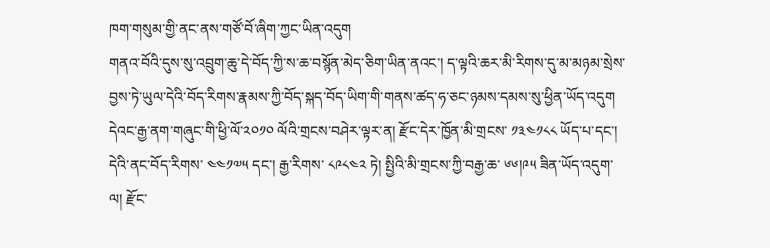ཁག་གསུམ་གྱི་ནང་ནས་གཙོ་བོ་ཞིག་ཀྱང་ཡིན་འདུག
གནའ་བོའི་དུས་སུ་འབྲུག་ཆུ་དེ་བོད་ཀྱི་ས་ཆ་བསྙོན་མེད་ཅིག་ཡིན་ནའང་། ད་ལྟའི་ཆར་མི་རིགས་དུ་མ་མཉམ་སྲེས་བྱས་ཏེ་ཡུལ་དེའི་བོད་རིགས་རྣམས་ཀྱི་བོད་སྐད་བོད་ཡིག་གི་གནས་ཚད་ཧ་ཅང་ཉམས་དམས་སུ་ཕྱིན་ཡོད་འདུག དེའང་རྒྱ་ནག་གཞུང་གི་ཕྱི་ལོ་༢༠༡༠ ལོའི་གྲངས་བཤེར་ལྟར་ན། རྫོང་དེར་ཁྱོན་མི་གྲངས་ ༡༣༤༡༨༨ ཡོད་པ་དང་། དེའི་ནང་བོད་རིགས་ ༤༤༡༧༥ དང་། རྒྱ་རིགས་ ༨༩༨༤༢ ཏེ། སྤྱིའི་མི་གྲངས་ཀྱི་བརྒྱ་ཆ་ ༦༦།༩༥ ཟིན་ཡོད་འདུག་ལ། རྫོང་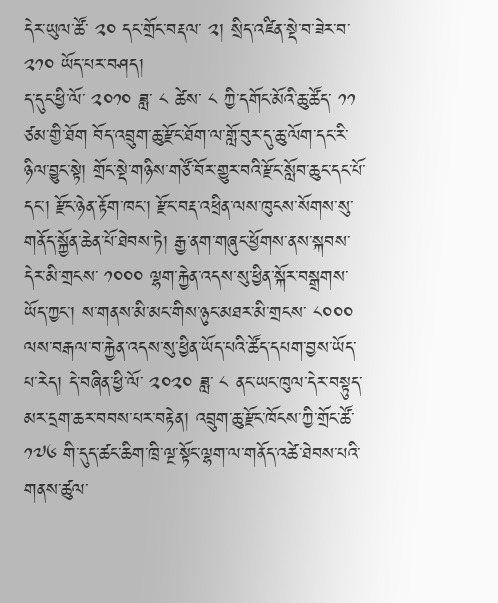དེར་ཡུལ་ཚོ་ ༢༠ དང་གྲོང་བརྡལ་ ༢། སྲིད་འཛིན་སྡེ་བ་ཟེར་བ་ ༢༡༠ ཡོད་པར་བཤད།
ད་དུང་ཕྱི་ལོ་ ༢༠༡༠ ཟླ་ ༨ ཚེས་ ༨ ཀྱི་དགོང་མོའི་ཆུ་ཚོད་ ༡༡ ཙམ་གྱི་ཐོག བོད་འབྲུག་ཆུ་རྫོང་ཐོག་ལ་གློ་བུར་དུ་ཆུ་ལོག་དང་རི་ཉིལ་བྱུང་སྟེ། གྲོང་སྡེ་གཉིས་གཙོ་བོར་གྱུར་བའི་རྫོང་སློབ་ཆུང་དང་པོ་དང་། རྫོང་ཉེན་རྟོག་ཁང་། རྫོང་བརྡ་འཕྲིན་ལས་ཁུངས་སོགས་སུ་གནོད་སྐྱོན་ཆེན་པོ་ཐེབས་ཏེ། རྒྱ་ནག་གཞུང་ཕྱོགས་ནས་སྐབས་དེར་མི་གྲངས་ ༡༠༠༠ ལྷག་རྐྱེན་འདས་སུ་ཕྱིན་སྐོར་བསྒྲགས་ཡོད་ཀྱང་། ས་གནས་མི་མང་གིས་ཉུང་མཐར་མི་གྲངས་ ༨༠༠༠ ལས་བརྒལ་བ་རྐྱེན་འདས་སུ་ཕྱིན་ཡོད་པའི་ཚོད་དཔག་བྱས་ཡོད་པ་རེད། དེ་བཞིན་ཕྱི་ལོ་ ༢༠༢༠ ཟླ་ ༨ ནང་ཡང་ཁུལ་དེར་བསྟུད་མར་དྲག་ཆར་བབས་པར་བརྟེན། འབྲུག་ཆུ་རྫོང་ཁོངས་ཀྱི་གྲོང་ཚོ་ ༡༧༦ གི་དུད་ཚང་ཆིག་ཁྲི་ལྔ་སྟོང་ལྷག་ལ་གནོད་འཚེ་ཐེབས་པའི་གནས་ཚུལ་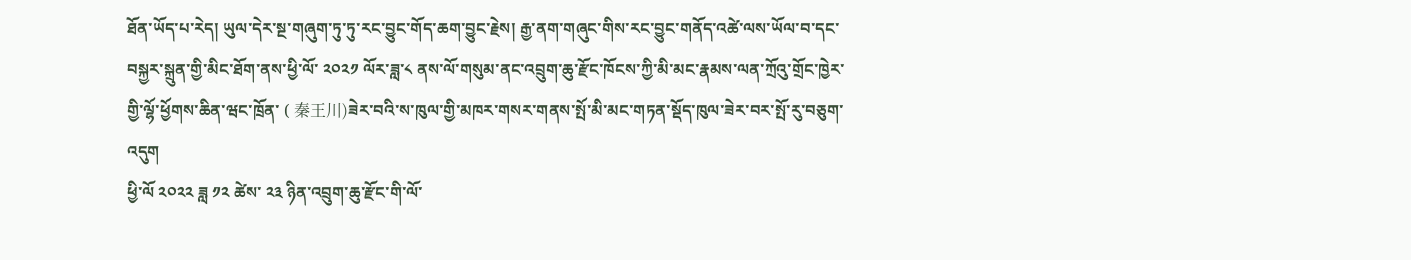ཐོན་ཡོད་པ་རེད། ཡུལ་དེར་སྔ་གཞུག་ཏུ་ཏུ་རང་བྱུང་གོད་ཆག་བྱུང་རྗེས། རྒྱ་ནག་གཞུང་གིས་རང་བྱུང་གནོད་འཚེ་ལས་ཡོལ་བ་དང་བསྐྱར་སྐྲུན་གྱི་མིང་ཐོག་ནས་ཕྱི་ལོ་ ༢༠༢༡ ལོར་ཟླ་༨ ནས་ལོ་གསུམ་ནང་འབྲུག་ཆུ་རྫོང་ཁོངས་ཀྱི་མི་མང་རྣམས་ལན་ཀྲོའུ་གྲོང་ཁྱེར་གྱི་ལྷོ་ཕྱོགས་ཆིན་ཝང་ཁྲོན་ ( 秦王川)ཟེར་བའི་ས་ཁུལ་གྱི་མཁར་གསར་གནས་སྤོ་མི་མང་གཏན་སྡོད་ཁུལ་ཟེར་བར་སྤོ་རུ་བཅུག་འདུག
ཕྱི་ལོ ༢༠༢༢ ཟླ ༡༢ ཚེས་ ༢༣ ཉིན་འབྲུག་ཆུ་རྫོང་གི་ལོ་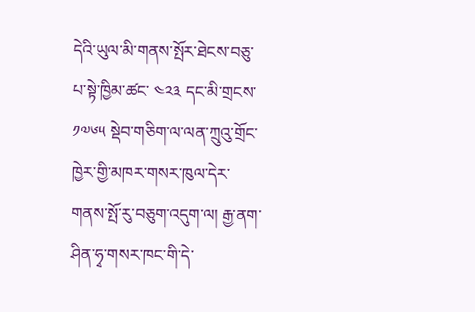དེའི་ཡུལ་མི་གནས་སྤོར་ཐེངས་བཅུ་པ་སྟེ་ཁྱིམ་ཚང་ ༤༢༣ དང་མི་གྲངས་ ༡༧༦༥ སྡེབ་གཅིག་ལ་ལན་ཀྲུའུ་གྲོང་ཁྱེར་གྱི་མཁར་གསར་ཁུལ་དེར་གནས་སྤོ་རུ་བཅུག་འདུག་ལ། རྒྱ་ནག་ཤིན་ཧྭ་གསར་ཁང་གི་དེ་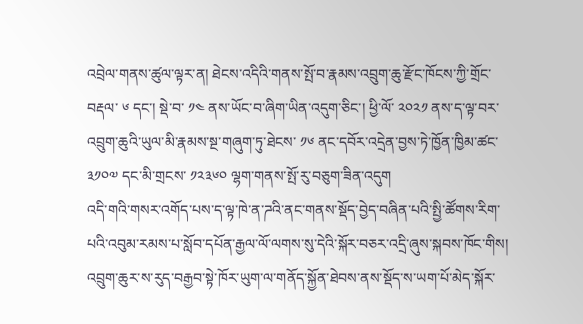འབྲེལ་གནས་ཚུལ་ལྟར་ན། ཐེངས་འདིའི་གནས་སྤོ་བ་རྣམས་འབྲུག་ཆུ་རྫོང་ཁོངས་ཀྱི་གྲོང་བརྡལ་ ༦ དང་། སྡེ་བ་ ༡༤ ནས་ཡོང་བ་ཞིག་ཡིན་འདུག་ཅིང་། ཕྱི་ལོ་ ༢༠༢༡ ནས་ད་ལྟ་བར་འབྲུག་ཆུའི་ཡུལ་མི་རྣམས་སྔ་གཞུག་ཏུ་ཐེངས་ ༡༦ ནང་དབོར་འདྲེན་བྱས་ཏེ་ཁྱོན་ཁྱིམ་ཚང་ ༣༡༠༧ དང་མི་གྲངས་ ༡༢༣༦༠ ལྷག་གནས་སྤོ་རུ་བཅུག་ཟིན་འདུག
འདི་གའི་གསར་འགོད་པས་ད་ལྟ་ཁེ་ན་ཌའི་ནང་གནས་སྡོད་བྱེད་བཞིན་པའི་སྤྱི་ཚོགས་རིག་པའི་འབུམ་རམས་པ་སློབ་དཔོན་རྒྱལ་ལོ་ལགས་སུ་དེའི་སྐོར་བཅར་འདྲི་ཞུས་སྐབས་ཁོང་གིས། འབྲུག་ཆུར་ས་རུད་བརྒྱབ་སྟེ་ཁོར་ཡུག་ལ་གནོད་སྐྱོན་ཐེབས་ནས་སྡོད་ས་ཡག་པོ་མེད་སྐོར་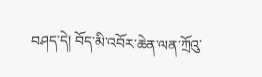བཤད་དེ། བོད་མི་འབོར་ཆེན་ལན་ཀྲོའུ་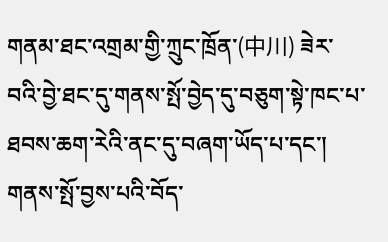གནམ་ཐང་འགྲམ་གྱི་ཀྲུང་ཁྲོན་(中川) ཟེར་བའི་བྱེ་ཐང་དུ་གནས་སྤོ་བྱེད་དུ་བཅུག་སྟེ་ཁང་པ་ཐབས་ཆག་རེའི་ནང་དུ་བཞག་ཡོད་པ་དང་། གནས་སྤོ་བྱས་པའི་བོད་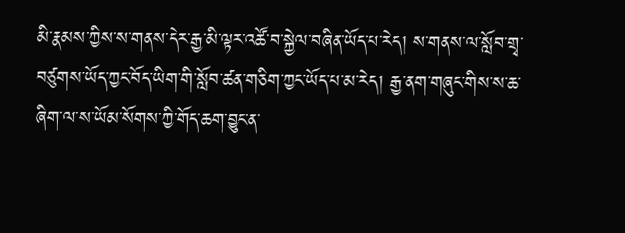མི་རྣམས་ཀྱིས་ས་གནས་དེར་རྒྱ་མི་ལྟར་འཚོ་བ་སྐྱེལ་བཞིན་ཡོད་པ་རེད། ས་གནས་ལ་སློབ་གྲྭ་བཙུགས་ཡོད་ཀྱང་བོད་ཡིག་གི་སློབ་ཚན་གཅིག་ཀྱང་ཡོད་པ་མ་རེད། རྒྱ་ནག་གཞུང་གིས་ས་ཆ་ཞིག་ལ་ས་ཡོམ་སོགས་ཀྱི་གོད་ཆག་བྱུང་ན་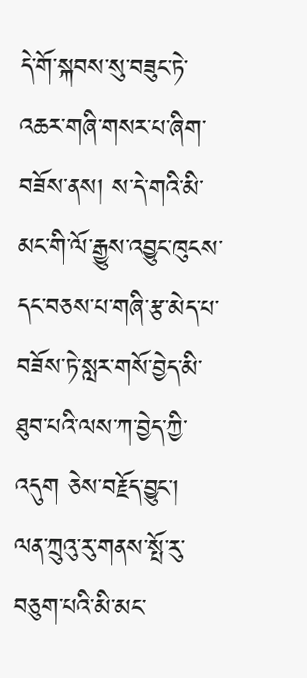དེ་གོ་སྐབས་སུ་བཟུང་ཏེ་འཆར་གཞི་གསར་པ་ཞིག་བཟོས་ནས། ས་དེ་གའི་མི་མང་གི་ལོ་རྒྱུས་འབྱུང་ཁུངས་དང་བཅས་པ་གཞི་རྩ་མེད་པ་བཟོས་ཏེ་སླར་གསོ་བྱེད་མི་ཐུབ་པའི་ལས་ཀ་བྱེད་ཀྱི་འདུག ཅེས་བརྗོད་བྱུང་།
ལན་ཀྲུའུ་རུ་གནས་སྤོ་རུ་བཅུག་པའི་མི་མང་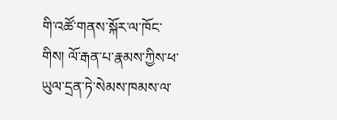གི་འཚོ་གནས་སྐོར་ལ་ཁོང་གིས། ལོ་རྒན་པ་རྣམས་ཀྱིས་ཕ་ཡུལ་དྲན་ཏེ་སེམས་ཁམས་ལ་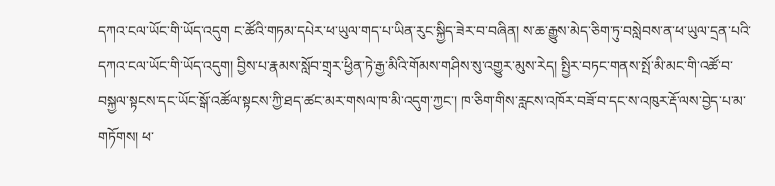དཀའ་ངལ་ཡོང་གི་ཡོད་འདུག ང་ཚོའི་གཏམ་དཔེར་ཕ་ཡུལ་གད་པ་ཡིན་རུང་སྐྱིད་ཟེར་བ་བཞིན། ས་ཆ་རྒྱུས་མེད་ཅིག་ཏུ་བསླེབས་ན་ཕ་ཡུལ་དྲན་པའི་དཀའ་ངལ་ཡོང་གི་ཡོད་འདུག། བྱིས་པ་རྣམས་སློབ་གྲྭར་ཕྱིན་ཏེ་རྒྱ་མིའི་གོམས་གཤིས་སུ་འགྱུར་མུས་རེད། སྤྱིར་བཏང་གནས་སྤོ་མི་མང་གི་འཚོ་བ་བསྐྱལ་སྟངས་དང་ཡོང་སྒོ་འཚོལ་སྟངས་ཀྱི་ཐད་ཚང་མར་གསལ་ཁ་མི་འདུག་ཀྱང་། ཁ་ཅིག་གིས་རླངས་འཁོར་བཟོ་བ་དང་ས་འཁུར་རྡོ་ལས་བྱེད་པ་མ་གཏོགས། ཕ་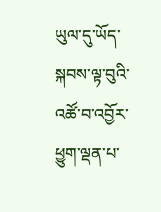ཡུལ་དུ་ཡོད་སྐབས་ལྟ་བུའི་འཚོ་བ་འབྱོར་ཕྱུག་ལྡན་པ་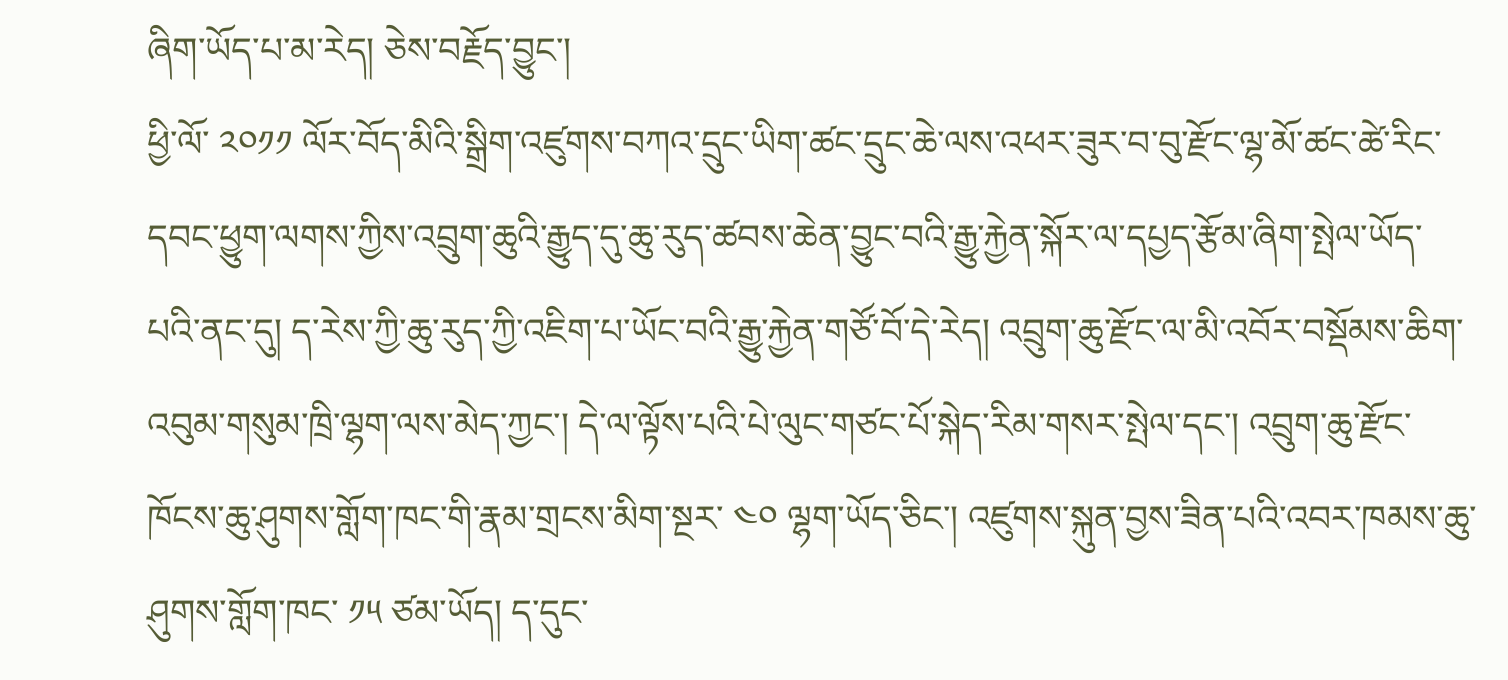ཞིག་ཡོད་པ་མ་རེད། ཅེས་བརྗོད་བྱུང་།
ཕྱི་ལོ་ ༢༠༡༡ ལོར་བོད་མིའི་སྒྲིག་འཛུགས་བཀའ་དྲུང་ཡིག་ཚང་དྲུང་ཆེ་ལས་འཕར་ཟུར་བ་བུ་རྫོང་ལྷ་མོ་ཚང་ཚེ་རིང་དབང་ཕྱུག་ལགས་ཀྱིས་འབྲུག་ཆུའི་རྒྱུད་དུ་ཆུ་རུད་ཚབས་ཆེན་བྱུང་བའི་རྒྱུ་རྐྱེན་སྐོར་ལ་དཔྱད་རྩོམ་ཞིག་སྤེལ་ཡོད་པའི་ནང་དུ། ད་རེས་ཀྱི་ཆུ་རུད་ཀྱི་འཇིག་པ་ཡོང་བའི་རྒྱུ་རྐྱེན་གཙོ་བོ་དེ་རེད། འབྲུག་ཆུ་རྫོང་ལ་མི་འབོར་བསྡོམས་ཆིག་འབུམ་གསུམ་ཁྲི་ལྷག་ལས་མེད་ཀྱང་། དེ་ལ་ལྟོས་པའི་པེ་ལུང་གཙང་པོ་སྐེད་རིམ་གསར་སྤེལ་དང་། འབྲུག་ཆུ་རྫོང་ཁོངས་ཆུ་ཤུགས་གློག་ཁང་གི་རྣམ་གྲངས་མིག་སྔར་ ༤༠ ལྷག་ཡོད་ཅིང་། འཛུགས་སྐུན་བྱས་ཟིན་པའི་འབར་ཁམས་ཆུ་ཤུགས་གློག་ཁང་ ༡༥ ཙམ་ཡོད། ད་དུང་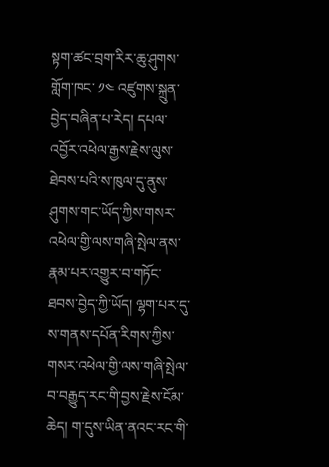སྟག་ཚང་བྲག་རིར་ཆུ་ཤུགས་གློག་ཁང་ ༡༤ འཛུགས་སྐྲུན་བྱེད་བཞིན་པ་རེད། དཔལ་འབྱོར་འཕེལ་རྒྱས་རྗེས་ལུས་ཐེབས་པའི་ས་ཁུལ་དུ་ནུས་ཤུགས་གང་ཡོད་ཀྱིས་གསར་འཕེལ་གྱི་ལས་གཞི་སྤེལ་ནས་རྣམ་པར་འགྱུར་བ་གཏོང་ཐབས་བྱེད་ཀྱི་ཡོད། ལྷག་པར་དུ་ས་གནས་དཔོན་རིགས་ཀྱིས་གསར་འཕེལ་གྱི་ལས་གཞི་སྤེལ་བ་བརྒྱུད་རང་གི་བྱས་རྗེས་ངོམ་ཆེད། ག་དུས་ཡིན་ནའང་རང་གི་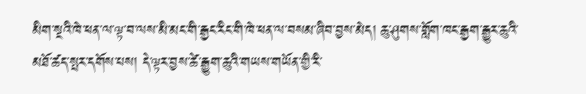མིག་སྔའི་ཁེ་ཕན་ལ་ལྟ་བ་ལས་མི་མང་གི་རྒྱང་རིང་གི་ཁེ་ཕན་ལ་བསམ་ཞིབ་བྱས་མེད། ཆུ་ཤུགས་གློག་ཁང་རྒྱག་རྒྱུར་ཆུའི་མཐོ་ཚད་སྤར་དགོས་པས། དེ་ལྟར་བྱས་ཚེ་རྒྱུག་ཆུའི་གཡས་གཡོན་གྱི་རི་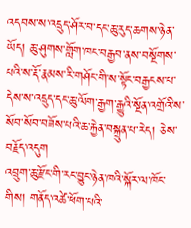འདབས་ས་འདྲུད་ཤོར་བ་དང་ཆུ་རུད་ཆགས་ཉེན་ཡོད། ཆུ་ཤུགས་གློག་ཁང་བརྒྱབ་ནས་བསྔོགས་པའི་ས་རྡོ་རྣམས་རི་གཤོང་གི་ས་སྟོང་བརྒྱངས་པ་དེས་ས་འདྲུད་དང་ཆུ་ལོག་རྒྱག་རྒྱུའི་སྔོན་འགྲོའི་ས་སོབ་སོབ་བཟོས་པའི་ཆ་རྐྱེན་བསྐྲུན་པ་རེད། ཅེས་བརྗོད་འདུག
འབྲུག་ཆུ་རྫོང་གི་རང་བྱུང་ཉེན་ཁའི་སྐོར་ལ་ཁོང་གིས། གནོད་འཚེ་ཕོག་པའི་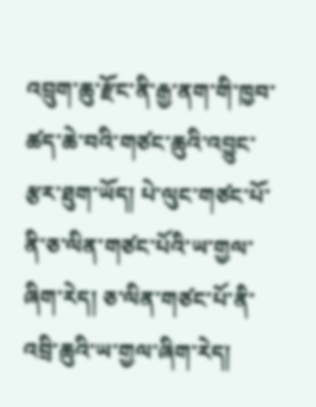འབྲུག་ཆུ་རྫོང་ནི་རྒྱ་ནག་གི་ཁྱབ་ཚད་ཆེ་བའི་གཙང་ཆུའི་འབྱུང་རྩར་ཐུག་ཡོད། པེ་ལུང་གཙང་པོ་ནི་ཅ་ལིན་གཙང་པོའི་ཡ་གྱལ་ཞིག་རེད། ཅ་ལིན་གཙང་པོ་ནི་འབྲི་ཆུའི་ཡ་གྱལ་ཞིག་རེད།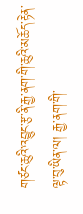གཙང་ཆུའི་འབྱུང་རྩ་ནི་རྒྱ་ནག་གི་ཆུའི་མཆོད་རྟེན་ལྟ་བུ་ཡིན་ལ། རྒྱ་ནག་གི་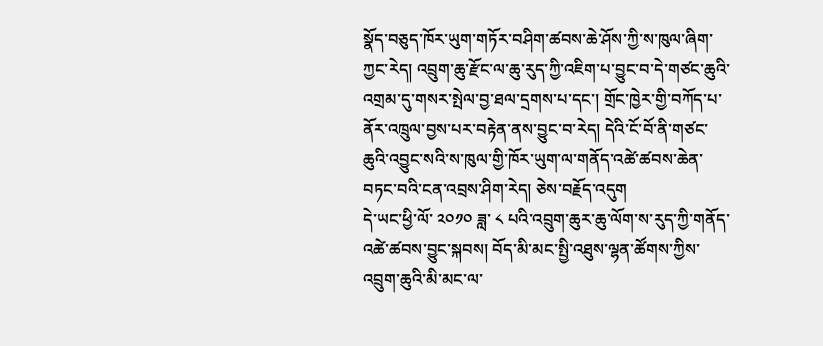སྣོད་བཅུད་ཁོར་ཡུག་གཏོར་བཤིག་ཚབས་ཆེ་ཤོས་ཀྱི་ས་ཁུལ་ཞིག་ཀྱང་རེད། འབྲུག་ཆུ་རྫོང་ལ་ཆུ་རུད་ཀྱི་འཇིག་པ་བྱུང་བ་དེ་གཙང་ཆུའི་འགྲམ་དུ་གསར་སྤེལ་བྱ་ཐལ་དྲགས་པ་དང་། གྲོང་ཁྱེར་གྱི་བཀོད་པ་ནོར་འཁྲུལ་བྱས་པར་བརྟེན་ནས་བྱུང་བ་རེད། དེའི་ངོ་བོ་ནི་གཙང་ཆུའི་འབྱུང་སའི་ས་ཁུལ་གྱི་ཁོར་ཡུག་ལ་གནོད་འཚེ་ཚབས་ཆེན་བཏང་བའི་ངན་འབྲས་ཤིག་རེད། ཅེས་བརྗོད་འདུག
དེ་ཡང་ཕྱི་ལོ་ ༢༠༡༠ ཟླ་ ༨ པའི་འབྲུག་ཆུར་ཆུ་ལོག་ས་རུད་ཀྱི་གནོད་འཚེ་ཚབས་བྱུང་སྐབས། བོད་མི་མང་སྤྱི་འཐུས་ལྷན་ཚོགས་ཀྱིས་འབྲུག་ཆུའི་མི་མང་ལ་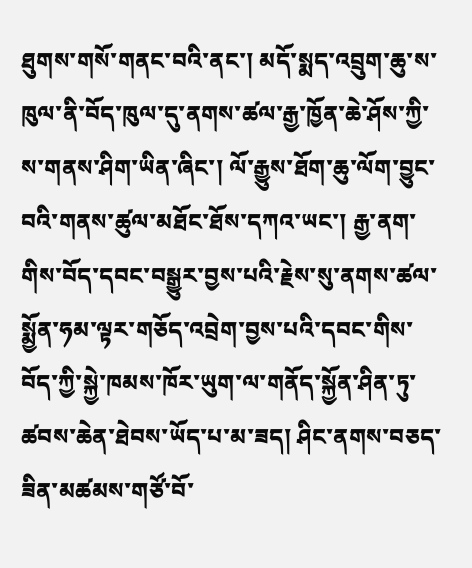ཐུགས་གསོ་གནང་བའི་ནང་། མདོ་སྨད་འབྲུག་ཆུ་ས་ཁུལ་ནི་བོད་ཁུལ་དུ་ནགས་ཚལ་རྒྱ་ཁྱོན་ཆེ་ཤོས་ཀྱི་ས་གནས་ཤིག་ཡིན་ཞིང་། ལོ་རྒྱུས་ཐོག་ཆུ་ལོག་བྱུང་བའི་གནས་ཚུལ་མཐོང་ཐོས་དཀའ་ཡང་། རྒྱ་ནག་གིས་བོད་དབང་བསྒྱུར་བྱས་པའི་རྗེས་སུ་ནགས་ཚལ་སྨྱོན་ཧམ་ལྟར་གཅོད་འབྲེག་བྱས་པའི་དབང་གིས་བོད་ཀྱི་སྐྱེ་ཁམས་ཁོར་ཡུག་ལ་གནོད་སྐྱོན་ཤིན་ཏུ་ཚབས་ཆེན་ཐེབས་ཡོད་པ་མ་ཟད། ཤིང་ནགས་བཅད་ཟིན་མཚམས་གཙོ་བོ་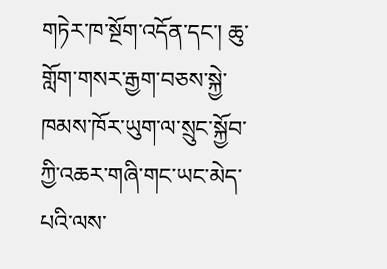གཏེར་ཁ་སྔོག་འདོན་དང་། ཆུ་གློག་གསར་རྒྱག་བཅས་སྐྱེ་ཁམས་ཁོར་ཡུག་ལ་སྲུང་སྐྱོབ་ཀྱི་འཆར་གཞི་གང་ཡང་མེད་པའི་ལས་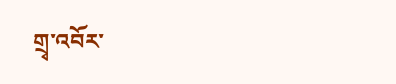གྲྭ་འབོར་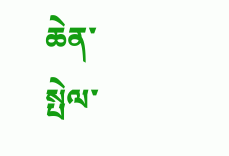ཆེན་སྤེལ་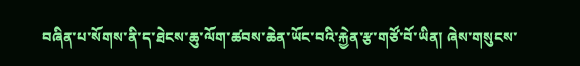བཞིན་པ་སོགས་ནི་ད་ཐེངས་ཆུ་ལོག་ཚབས་ཆེན་ཡོང་བའི་རྐྱེན་རྩ་གཙོ་བོ་ཡིན། ཞེས་གསུངས་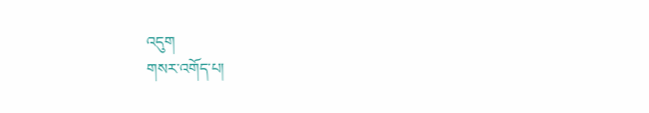འདུག
གསར་འགོད་པ།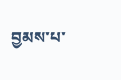བྱམས་པ་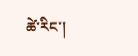ཚེ་རིང་།